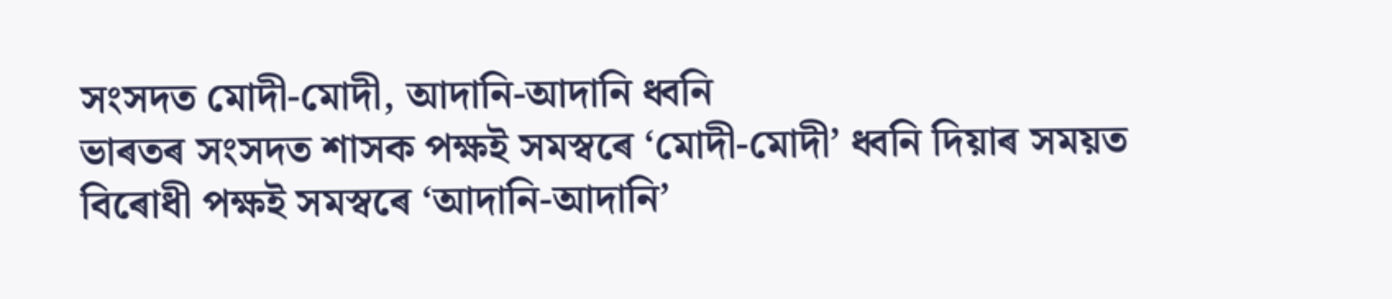সংসদত মোদী-মোদী, আদানি-আদানি ধ্বনি
ভাৰতৰ সংসদত শাসক পক্ষই সমস্বৰে ‘মোদী-মোদী’ ধ্বনি দিয়াৰ সময়ত বিৰোধী পক্ষই সমস্বৰে ‘আদানি-আদানি’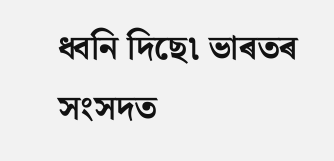ধ্বনি দিছে৷ ভাৰতৰ সংসদত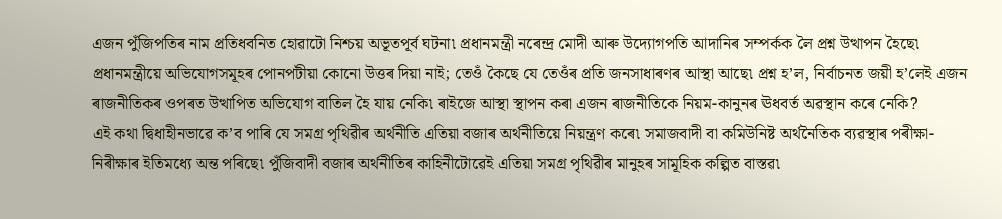এজন পুঁজিপতিৰ নাম প্ৰতিধবনিত হোৱাটো নিশ্চয় অভূতপূৰ্ব ঘটনা৷ প্ৰধানমন্ত্ৰী নৰেন্দ্ৰ মোদী আৰু উদ্যোগপতি আদানিৰ সম্পৰ্কক লৈ প্ৰশ্ন উত্থাপন হৈছে৷ প্ৰধানমন্ত্ৰীয়ে অভিযোগসমূহৰ পোনপটীয়া কোনো উত্তৰ দিয়া নাই; তেওঁ কৈছে যে তেওঁৰ প্ৰতি জনসাধাৰণৰ আস্থা আছে৷ প্ৰশ্ন হ’ল, নিৰ্বাচনত জয়ী হ’লেই এজন ৰাজনীতিকৰ ওপৰত উত্থাপিত অভিযোগ বাতিল হৈ যায় নেকি৷ ৰাইজে আস্থা স্থাপন কৰা এজন ৰাজনীতিকে নিয়ম-কানুনৰ ঊধবৰ্ত অৱস্থান কৰে নেকি?
এই কথা দ্বিধাহীনভাৱে ক’ব পাৰি যে সমগ্ৰ পৃথিৱীৰ অৰ্থনীতি এতিয়া বজাৰ অৰ্থনীতিয়ে নিয়ন্ত্ৰণ কৰে৷ সমাজবাদী বা কমিউনিষ্ট অৰ্থনৈতিক ব্যৱস্থাৰ পৰীক্ষা-নিৰীক্ষাৰ ইতিমধ্যে অন্ত পৰিছে৷ পুঁজিবাদী বজাৰ অৰ্থনীতিৰ কাহিনীটোৱেই এতিয়া সমগ্ৰ পৃথিৱীৰ মানুহৰ সামূহিক কল্পিত বাস্তৱ৷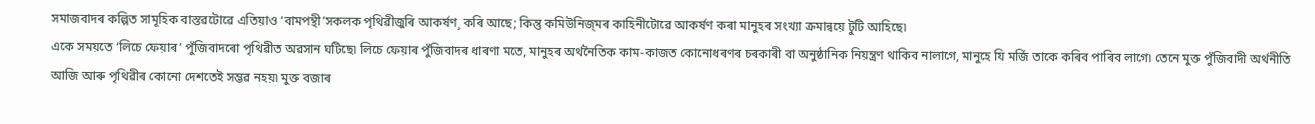সমাজবাদৰ কল্পিত সামূহিক বাস্তৱটোৱে এতিয়াও ‘বামপন্থী’সকলক পৃথিৱীজুৰি আকৰ্ষণ¸ কৰি আছে; কিন্তু কমিউনিজ্মৰ কাহিনীটোৱে আকৰ্ষণ কৰা মানুহৰ সংখ্যা ক্ৰমান্বয়ে টুটি আহিছে৷
একে সময়তে ‘লিচে ফেয়াৰ’ পুঁজিবাদৰো পৃথিৱীত অৱসান ঘটিছে৷ লিচে ফেয়াৰ পুঁজিবাদৰ ধাৰণা মতে, মানুহৰ অৰ্থনৈতিক কাম-কাজত কোনোধৰণৰ চৰকাৰী বা অনুষ্ঠানিক নিয়ন্ত্ৰণ থাকিব নালাগে, মানুহে যি মৰ্জি তাকে কৰিব পাৰিব লাগে৷ তেনে মুক্ত পুঁজিবাদী অৰ্থনীতি আজি আৰু পৃথিৱীৰ কোনো দেশতেই সম্ভৱ নহয়৷ মুক্ত বজাৰ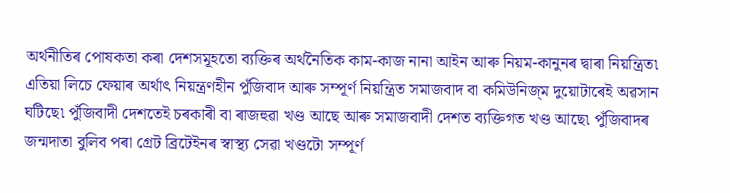অৰ্থনীতিৰ পোষকতা কৰা দেশসমূহতো ব্যক্তিৰ অৰ্থনৈতিক কাম-কাজ নানা আইন আৰু নিয়ম-কানুনৰ দ্বাৰা নিয়ন্ত্ৰিত৷
এতিয়া লিচে ফেয়াৰ অৰ্থাৎ নিয়ন্ত্ৰণহীন পুঁজিবাদ আৰু সম্পূৰ্ণ নিয়ন্ত্ৰিত সমাজবাদ বা কমিউনিজ্ম দুয়োটাৰেই অৱসান ঘটিছে৷ পুঁজিবাদী দেশতেই চৰকাৰী বা ৰাজহুৱা খণ্ড আছে আৰু সমাজবাদী দেশত ব্যক্তিগত খণ্ড আছে৷ পুঁজিবাদৰ জন্মদাতা বুলিব পৰা গ্ৰেট ব্ৰিটেইনৰ স্বাস্থ্য সেৱা খণ্ডটো সম্পূৰ্ণ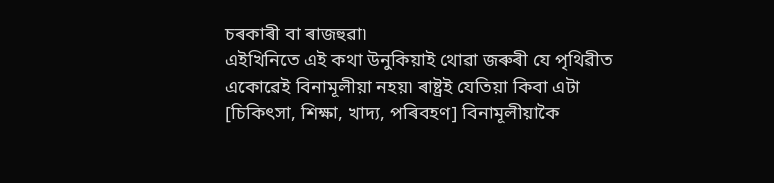চৰকাৰী বা ৰাজহুৱা৷
এইখিনিতে এই কথা উনুকিয়াই থোৱা জৰুৰী যে পৃথিৱীত একোৱেই বিনামূলীয়া নহয়৷ ৰাষ্ট্ৰই যেতিয়া কিবা এটা [চিকিৎসা, শিক্ষা, খাদ্য, পৰিবহণ] বিনামূলীয়াকৈ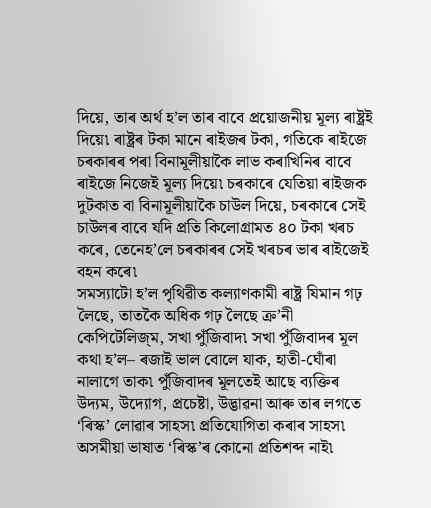দিয়ে, তাৰ অৰ্থ হ’ল তাৰ বাবে প্ৰয়োজনীয় মূল্য ৰাষ্ট্ৰই দিয়ে৷ ৰাষ্ট্ৰৰ টকা মানে ৰাইজৰ টকা, গতিকে ৰাইজে চৰকাৰৰ পৰা বিনামূলীয়াকৈ লাভ কৰাখিনিৰ বাবে ৰাইজে নিজেই মূল্য দিয়ে৷ চৰকাৰে যেতিয়া ৰাইজক দুটকাত বা বিনামূলীয়াকৈ চাউল দিয়ে, চৰকাৰে সেই চাউলৰ বাবে যদি প্ৰতি কিলোগ্ৰামত ৪০ টকা খৰচ কৰে, তেনেহ’লে চৰকাৰৰ সেই খৰচৰ ভাৰ ৰাইজেই বহন কৰে৷
সমস্যাটো হ’ল পৃথিৱীত কল্যাণকামী ৰাষ্ট্ৰ যিমান গঢ় লৈছে, তাতকৈ অধিক গঢ় লৈছে ক্ৰ’নী কেপিটেলিজ্ম, সখা পুঁজিবাদ৷ সখা পুঁজিবাদৰ মূল কথা হ’ল– ৰজাই ভাল বোলে যাক, হাতী-ঘোঁৰা নালাগে তাক৷ পুঁজিবাদৰ মূলতেই আছে ব্যক্তিৰ উদ্যম, উদ্যোগ, প্ৰচেষ্টা, উদ্ভাৱনা আৰু তাৰ লগতে ‘ৰিস্ক’ লোৱাৰ সাহস৷ প্ৰতিযোগিতা কৰাৰ সাহস৷ অসমীয়া ভাষাত ‘ৰিস্ক’ৰ কোনো প্ৰতিশব্দ নাই৷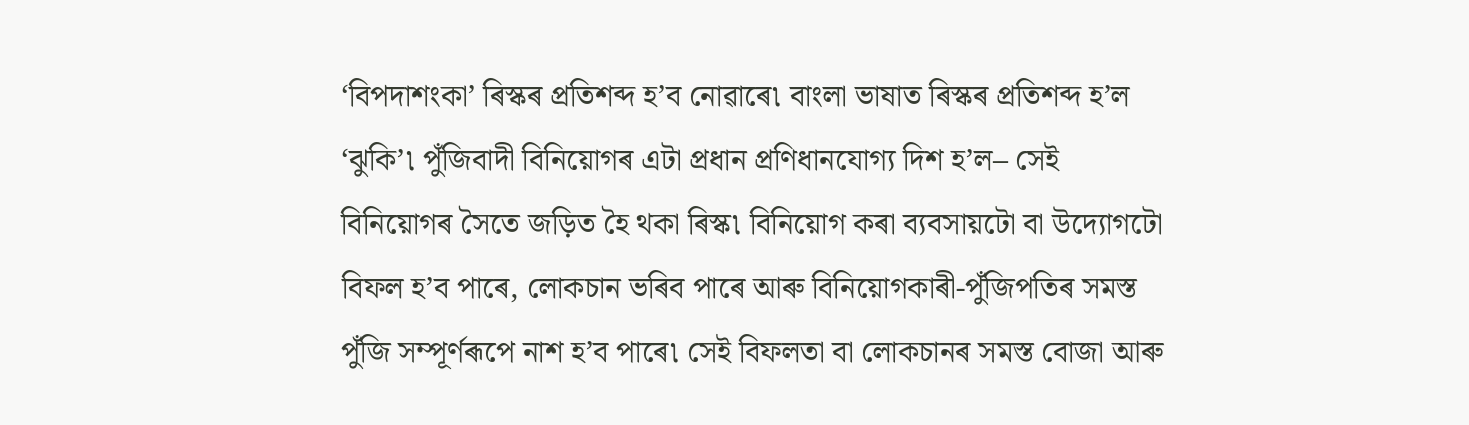‘বিপদাশংকা’ ৰিস্কৰ প্ৰতিশব্দ হ’ব নোৱাৰে৷ বাংলা ভাষাত ৰিস্কৰ প্ৰতিশব্দ হ’ল ‘ঝুকি’৷ পুঁজিবাদী বিনিয়োগৰ এটা প্ৰধান প্ৰণিধানযোগ্য দিশ হ’ল– সেই বিনিয়োগৰ সৈতে জড়িত হৈ থকা ৰিস্ক৷ বিনিয়োগ কৰা ব্যবসায়টো বা উদ্যোগটো বিফল হ’ব পাৰে, লোকচান ভৰিব পাৰে আৰু বিনিয়োগকাৰী-পুঁজিপতিৰ সমস্ত পুঁজি সম্পূৰ্ণৰূপে নাশ হ’ব পাৰে৷ সেই বিফলতা বা লোকচানৰ সমস্ত বোজা আৰু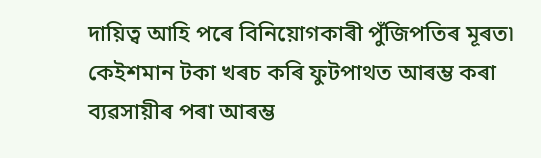দায়িত্ব আহি পৰে বিনিয়োগকাৰী পুঁজিপতিৰ মূৰত৷ কেইশমান টকা খৰচ কৰি ফুটপাথত আৰম্ভ কৰা ব্যৱসায়ীৰ পৰা আৰম্ভ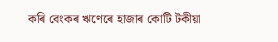কৰি বেংকৰ ঋণেৰে হাজাৰ কোটি টকীয়া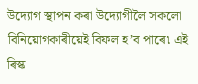উদ্যোগ স্থাপন কৰা উদ্যোগীলৈ সকলো বিনিয়োগকাৰীয়েই বিফল হ’ব পাৰে৷ এই ৰিস্ক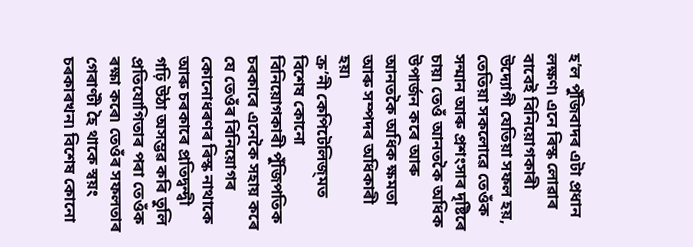হ’ল পুঁজিবাদৰ এটা প্ৰধান লক্ষণ৷ এনে ৰিস্ক লোৱাৰ বাবেই বিনিয়োগকাৰী উদ্যোগী যেতিয়া সফল হয়, তেতিয়া সকলোৱে তেওঁক সন্মান আৰু প্ৰশংসাৰ দৃষ্টিৰে চায়৷ তেওঁ আনতকৈ অধিক উপাৰ্জন কৰে আৰু আনতকৈ অধিক ক্ষমতা আৰু সম্পদৰ অধিকাৰী হয়৷
ক্ৰ’নী কেপিটেলিজ্মত বিশেষ কোনো বিনিয়োগকাৰী পুঁজিপতিক চৰকাৰে এনেকৈ সহায় কৰে যে তেওঁৰ বিনিয়োগৰ কোনোধৰণৰ ৰিস্ক নাথাকে আৰু চৰকাৰে প্ৰতিদ্বন্দ্বী গঢ়ি উঠা অসম্ভৱ কৰি তুলি প্ৰতিযোগিতাৰ পৰা তেওঁক ৰক্ষা কৰে৷ তেওঁৰ সফলতাৰ গেৰাণ্টী হৈ থাকে স্বয়ং চৰকাৰখন৷ বিশেষ কোনো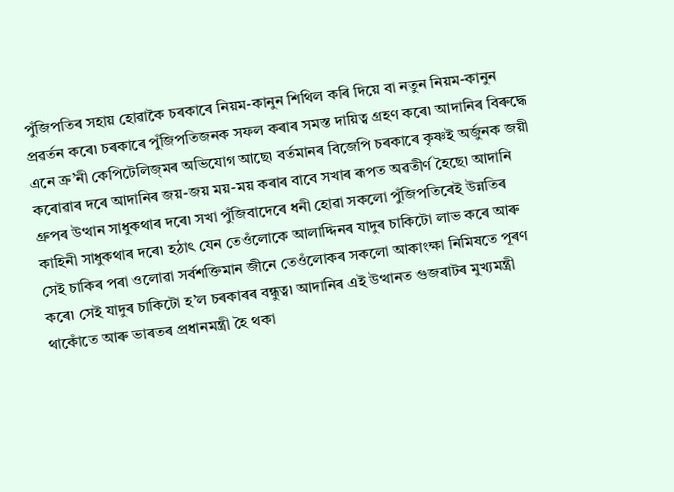পুঁজিপতিৰ সহায় হোৱাকৈ চৰকাৰে নিয়ম-কানুন শিথিল কৰি দিয়ে বা নতুন নিয়ম-কানুন প্ৰৱৰ্তন কৰে৷ চৰকাৰে পুঁজিপতিজনক সফল কৰাৰ সমস্ত দায়িত্ব গ্ৰহণ কৰে৷ আদানিৰ বিৰুদ্ধে এনে ক্ৰ’নী কেপিটেলিজ্মৰ অভিযোগ আছে৷ বৰ্তমানৰ বিজেপি চৰকাৰে কৃষ্ণই অৰ্জুনক জয়ী কৰোৱাৰ দৰে আদানিৰ জয়-জয় ময়-ময় কৰাৰ বাবে সখাৰ ৰূপত অৱতীৰ্ণ হৈছে৷ আদানি গ্ৰুপৰ উত্থান সাধুকথাৰ দৰে৷ সখা পুঁজিবাদেৰে ধনী হোৱা সকলো পুঁজিপতিৰেই উন্নতিৰ কাহিনী সাধুকথাৰ দৰে৷ হঠাৎ যেন তেওঁলোকে আলাদ্দিনৰ যাদুৰ চাকিটো লাভ কৰে আৰু সেই চাকিৰ পৰা ওলোৱা সৰ্বশক্তিমান জীনে তেওঁলোকৰ সকলো আকাংক্ষা নিমিষতে পূৰণ কৰে৷ সেই যাদুৰ চাকিটো হ’ল চৰকাৰৰ বন্ধুত্ব৷ আদানিৰ এই উত্থানত গুজৰাটৰ মুখ্যমন্ত্ৰী থাকোঁতে আৰু ভাৰতৰ প্ৰধানমন্ত্ৰী হৈ থকা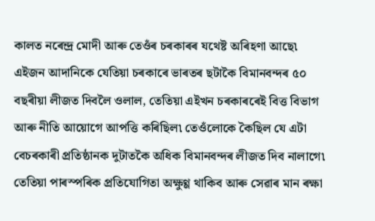কালত নৰেন্দ্ৰ মোদী আৰু তেওঁৰ চৰকাৰৰ যথেষ্ট অৰিহণা আছে৷ এইজন আদানিকে যেতিয়া চৰকাৰে ভাৰতৰ ছটাকৈ বিমানবন্দৰ ৫০ বছৰীয়া লীজত দিবলৈ ওলাল, তেতিয়া এইখন চৰকাৰৰেই বিত্ত বিভাগ আৰু নীতি আয়োগে আপত্তি কৰিছিল৷ তেওঁলোকে কৈছিল যে এটা বেচৰকাৰী প্ৰতিষ্ঠানক দুটাতকৈ অধিক বিমানবন্দৰ লীজত দিব নালাগে৷ তেতিয়া পাৰস্পৰিক প্ৰতিযোগিতা অক্ষুণ্ণ থাকিব আৰু সেৱাৰ মান ৰক্ষা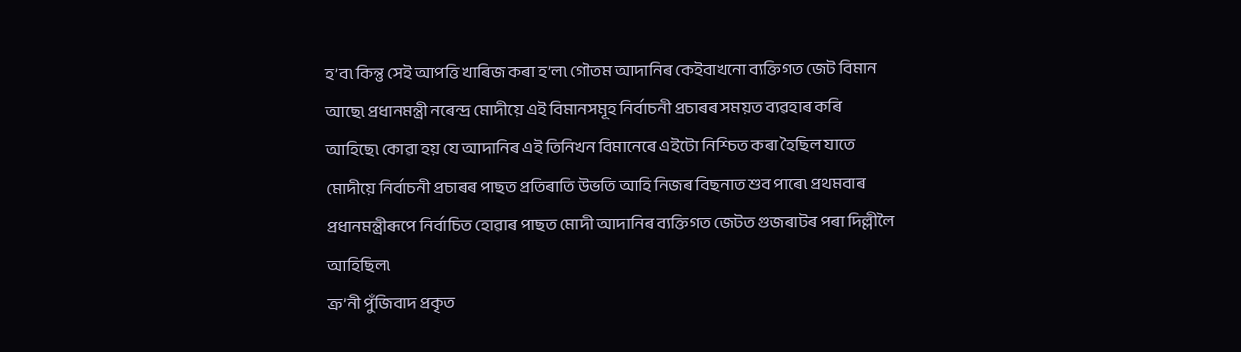হ’ব৷ কিন্তু সেই আপত্তি খাৰিজ কৰা হ’ল৷ গৌতম আদানিৰ কেইবাখনো ব্যক্তিগত জেট বিমান আছে৷ প্ৰধানমন্ত্ৰী নৰেন্দ্ৰ মোদীয়ে এই বিমানসমূহ নিৰ্বাচনী প্ৰচাৰৰ সময়ত ব্যৱহাৰ কৰি আহিছে৷ কোৱা হয় যে আদানিৰ এই তিনিখন বিমানেৰে এইটো নিশ্চিত কৰা হৈছিল যাতে মোদীয়ে নিৰ্বাচনী প্ৰচাৰৰ পাছত প্ৰতিৰাতি উভতি আহি নিজৰ বিছনাত শুব পাৰে৷ প্ৰথমবাৰ প্ৰধানমন্ত্ৰীৰূপে নিৰ্বাচিত হোৱাৰ পাছত মোদী আদানিৰ ব্যক্তিগত জেটত গুজৰাটৰ পৰা দিল্লীলৈ আহিছিল৷
ক্ৰ’নী পুঁজিবাদ প্ৰকৃত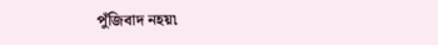পুঁজিবাদ নহয়৷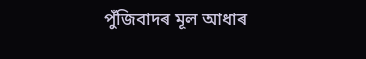পুঁজিবাদৰ মূল আধাৰ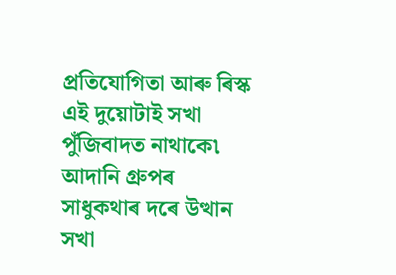প্ৰতিযোগিতা আৰু ৰিস্ক এই দুয়োটাই সখা পুঁজিবাদত নাথাকে৷ আদানি গ্ৰুপৰ সাধুকথাৰ দৰে উত্থান সখা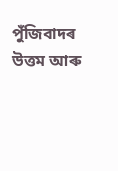পুঁজিবাদৰ উত্তম আৰু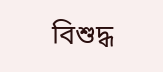বিশুদ্ধ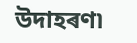উদাহৰণ৷